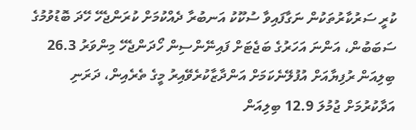ކުރީ ސަރުކާރުތަކުން ނަގާފައިވާ ސުކޫކު އަނބުރާ ދެއްކުމަށް ކުރަންޖެހޭ ހޭދަ ބޮޑުވުމުގެ ސަބަބުން، އަންނަ އަހަރުގެ ބަޖެޓަށް ފައިނޭންސިން ހޯދަންޖެހޭ މިންވަރު 26.3 ބިލިއަން ރުފިޔާއަށް އުފުލޭނެކަމަށް އަންދާޒާކުރެވޭއިރު މީގެ ތެރެއިން، ދަރަނި އަދާކުރުމަށް ޖުމުލަ 12.9 ބިލިއަން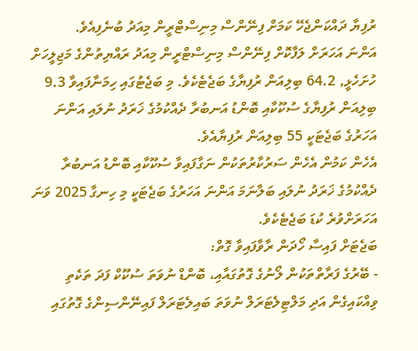ރުފިޔާ ދައްކަންޖެހޭ ކަމަށް ފިނޭންސް މިނިސްޓްރީން މިއަދު ބުނެފިއެވެ.
އަންނަ އަހަރަށް ލަފާކޮށް ފިނޭންސް މިނިސްޓްރީން މިއަދު ރައްޔިތުންގެ މަޖިލީހަށް ހުށަހެޅީ, 64.2 ބިލިއަން ރުފިޔާގެ ބަޖެޓެކެވެ. މި ބަޖެޓުގައި ހިމަނާފައިވާ 9.3 ބިލިއަން ރުފިޔާގެ ސުކޫކާއި ބޮންޑު އަނބުރާ ދެއްކުމުގެ ޚަރަދު ނުލައި އަންނަ އަހަރުގެ ބަޖެޓަކީ 55 ބިލިއަން ރުފިޔާއެވެ.
އެހެން ކަމުން އެހެން ސަރުކާރުތަކުން ނަގާފައިވާ ސުކޫކާއި ބޮންޑު އަނބުރާ ދެއްކުމުގެ ޚަރަދު ނުލައި ބަލާނަމަ އަންނަ އަހަރުގެ ބަޖެޓަކީ މި ހިނގާ 2025 ވަނަ އަހަރަށްވުރެ ކުޑަ ބަޖެޓެކެވެ.
ބަޖެޓަށް ފައިސާ ހޯދަން ރާވާފައިވާ ގޮތް:
- ބޭރުގެ ފަރާތްތަކުން ލޯނުގެ ގޮތުގައާއި، ބޮންޑް ނުވަތަ ސުކޫކް ފަދަ ތަކެތި ވިއްކައިގެން އަދި މަލްޓިލެޓަރަލް ނުވަތަ ބައިލެޓަރަލް ފައިނޭންސިންގެ ގޮތުގައި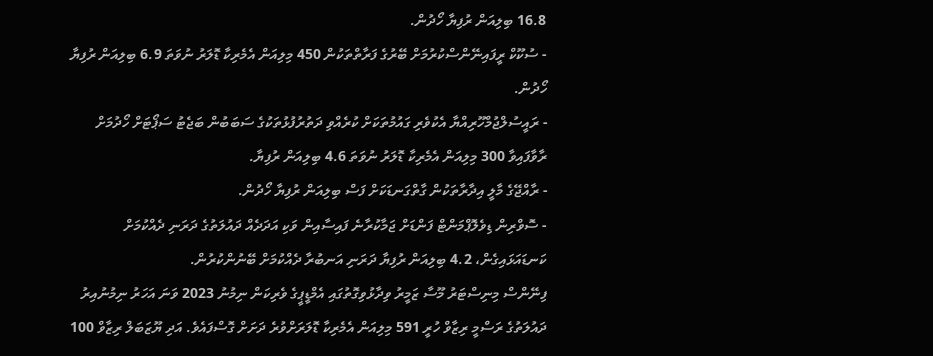16.8 ބިލިއަން ރުފިޔާ ހޯދުން.
- ސުކޫކް ރީފައިނޭންސްކުރުމަށް ބޭރުގެ ފަރާތްތަކުން 450 މިލިއަން އެމެރިކާ ޑޮލަރު ނުވަތަ 6.9 ބިލިއަން ރުފިޔާ ހޯދުން.
- ރައީސުލްޖުމްހޫރިއްޔާ އެކުވެރި ގައުމުތަކަށް ކުރެއްވި ދަތުރުފުޅުތަކުގެ ސަބަބުން ބަޖެޓު ސަޕޯޓަށް ހޯދުމަށް ރާވާފައިވާ 300 މިލިއަން އެމެރިކާ ޑޮލަރު ނުވަތަ 4.6 ބިލިއަން ރުފިޔާ.
- ރާއްޖޭގެ މާލީ އިދާރާތަކުން ގާތްގަނޑަކަށް ފަސް ބިލިއަން ރުފިޔާ ހޯދުން.
- ސޮވްރިން ޑިވެލޮޕްމަންޓް ފަންޑަށް ޖަމާކުރާނެ ފައިސާއިން ވަކި އަދަދެއް ދައުލަތުގެ ދަރަނި ދެއްކުމަށް ކަނޑައަޅައިގެން، 4.2 ބިލިއަން ރުފިޔާ ދަރަނި އަނބުރާ ދެއްކުމަށް ބޭނުންކުރުން.
ފިނޭންސް މިނިސްޓަރު މޫސާ ޒަމީރު ވިދާޅުވިގޮތުގައި އެމްޑީޕީގެ ވެރިކަން ނިމުނު 2023 ވަނަ އަހަރު ނިމުނުއިރު ދައުލަތުގެ ރަސްމީ ރިޒާވް ހުރީ 591 މިލިއަން އެމެރިކާ ޑޮލަރަށްވުރެ ދަށަށް ގޮސްފައެވެ. އަދި ޔޫޒަބަލް ރިޒާވް 100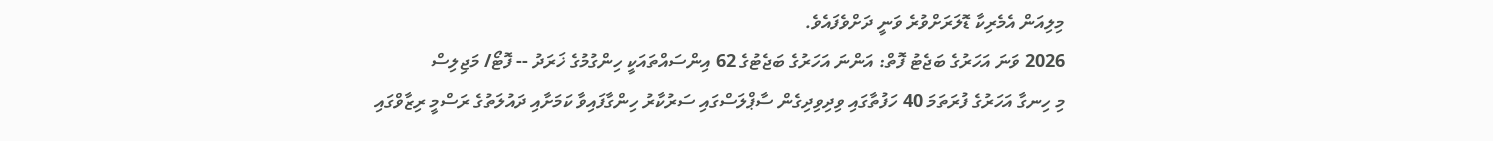މިލިއަން އެމެރިކާ ޑޮލަރަށްވުރެ ވަނީ ދަށްވެފައެވެ.
2026 ވަނަ އަހަރުގެ ބަޖެޓު ފޮތް: އަންނަ އަހަރުގެ ބަޖެޓުގެ 62 އިންސައްތައަކީ ހިންގުމުގެ ޚަރަދު -- ފޮޓޯ/ މަޖިލިސް
މި ހިނގާ އަހަރުގެ ފުރަތަމަ 40 ހަފުތާގައި ވިދިވިދިގެން ސާޕްލަސްގައި ސަރުކާރު ހިންގާފައިވާ ކަމަށާއި ދައުލަތުގެ ރަސްމީ ރިޒާވްގައި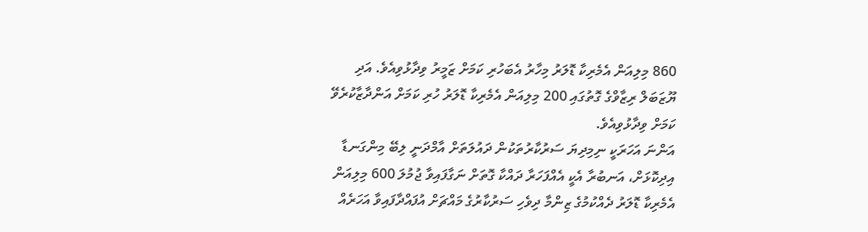860 މިލިއަން އެމެރިކާ ޑޮލަރު މިހާރު އެބަހުރި ކަމަށް ޒަމީރު ވިދާޅުވިއެވެ. އަދި
ޔޫޒަބަލް ރިޒާވްގެ ގޮތުގައި 200 މިލިއަން އެމެރިކާ ޑޮލަރު ހުރި ކަމަށް އަންދާޒާކުރެވޭ ކަމަށް ވިދާޅުވިއެވެ.
އަންނަ އަހަރަކީ ނިމިދިޔަ ސަރުކާރުތަކުން ދައުލަތަށް އާމްދަނީ ލިބޭ މިންގަނޑާ އިދިކޮޅަށް، އަނބުރާ އެކީ އެއްފަހަރާ ދައްކާ ގޮތަށް ނަގާފައިވާ ޖުމުލަ 600 މިލިއަން އެމެރިކާ ޑޮލަރު ދެއްކުމުގެ ޒިންމާ ދިވެހި ސަރުކާރުގެ މައްޗަށް އުފައްދާފައިވާ އަހަރެއް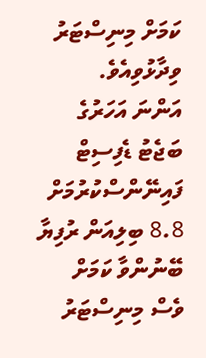ކަމަށް މިނިސްޓަރު ވިދާޅުވިއެވެ.
އަންނަ އަހަރުގެ ބަޖެޓު ޑެފިސިޓް ފައިނޭންސްކުރުމަށް 8.8 ބިލިއަން ރުފިޔާ ބޭނުންވާ ކަމަށް ވެސް މިނިސްޓަރު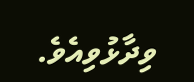ވިދާޅުވިއެވެ.